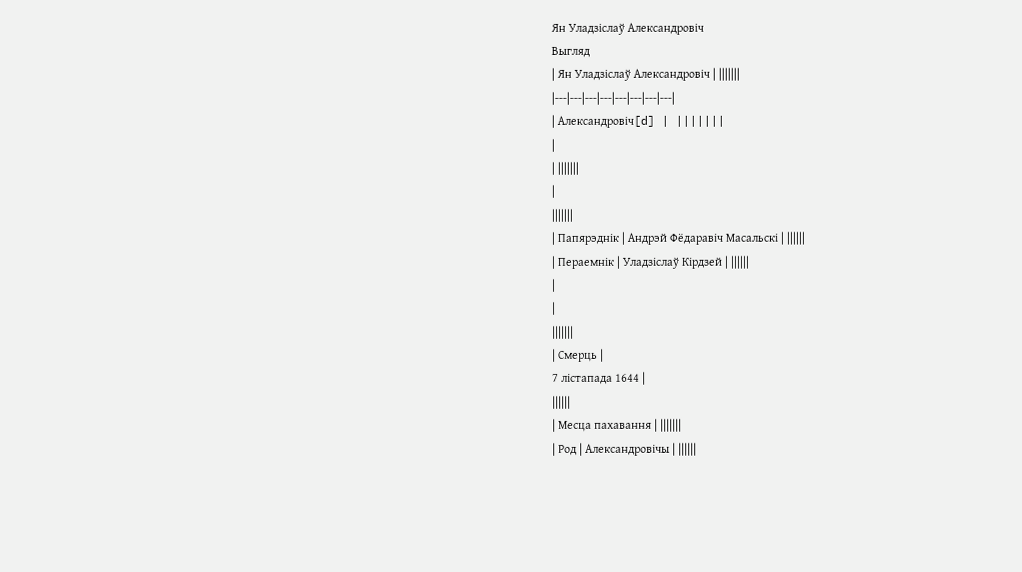Ян Уладзіслаў Александровіч
Выгляд
| Ян Уладзіслаў Александровіч | |||||||
|---|---|---|---|---|---|---|---|
| Александровіч[d] | |||||||
|
| |||||||
|
|||||||
| Папярэднік | Андрэй Фёдаравіч Масальскі | ||||||
| Пераемнік | Уладзіслаў Кірдзей | ||||||
|
|
|||||||
| Смерць |
7 лістапада 1644 |
||||||
| Месца пахавання | |||||||
| Род | Александровічы | ||||||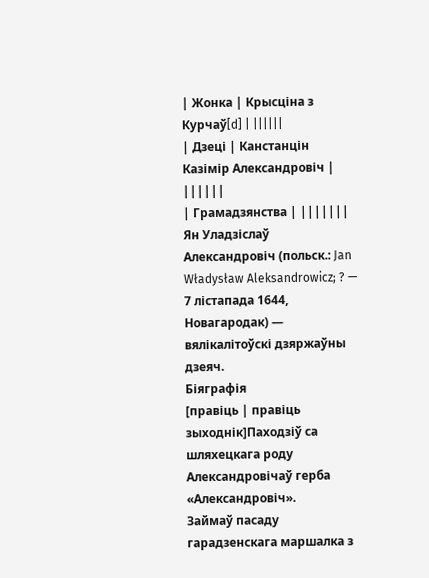| Жонка | Крысціна з Курчаў[d] | ||||||
| Дзеці | Канстанцін Казімір Александровіч | ||||||
| Грамадзянства | |||||||
Ян Уладзіслаў Александровіч (польск.: Jan Władysław Aleksandrowicz; ? — 7 лістапада 1644, Новагародак) — вялікалітоўскі дзяржаўны дзеяч.
Біяграфія
[правіць | правіць зыходнік]Паходзіў са шляхецкага роду Александровічаў герба «Александровіч».
Займаў пасаду гарадзенскага маршалка з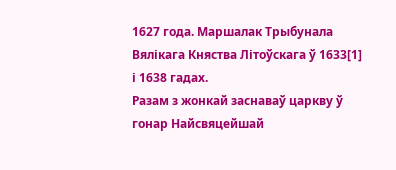1627 года. Маршалак Трыбунала Вялікага Княства Літоўскага ў 1633[1] і 1638 гадах.
Разам з жонкай заснаваў царкву ў гонар Найсвяцейшай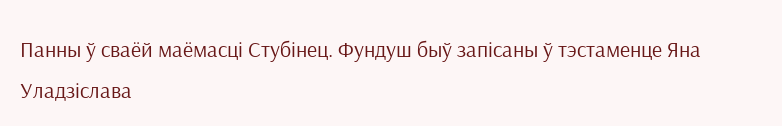Панны ў сваёй маёмасці Стубінец. Фундуш быў запісаны ў тэстаменце Яна Уладзіслава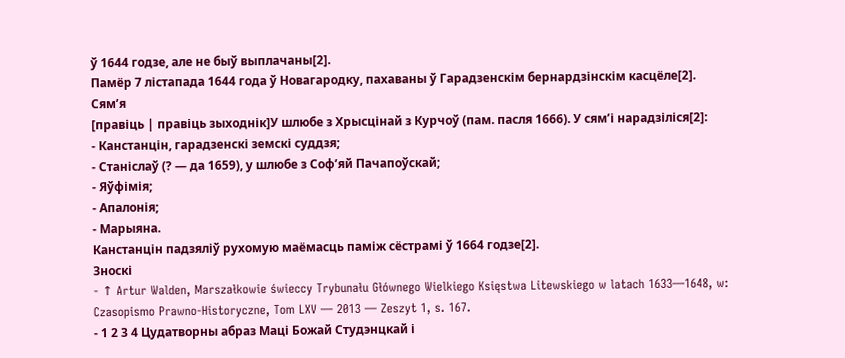ў 1644 годзе, але не быў выплачаны[2].
Памёр 7 лістапада 1644 года ў Новагародку, пахаваны ў Гарадзенскім бернардзінскім касцёле[2].
Сям’я
[правіць | правіць зыходнік]У шлюбе з Хрысцінай з Курчоў (пам. пасля 1666). У сям’і нарадзіліся[2]:
- Канстанцін, гарадзенскі земскі суддзя;
- Станіслаў (? — да 1659), у шлюбе з Соф’яй Пачапоўскай;
- Яўфімія;
- Апалонія;
- Марыяна.
Канстанцін падзяліў рухомую маёмасць паміж сёстрамі ў 1664 годзе[2].
Зноскі
- ↑ Artur Walden, Marszałkowie świeccy Trybunału Głównego Wielkiego Księstwa Litewskiego w latach 1633—1648, w: Czasopismo Prawno-Historyczne, Tom LXV — 2013 — Zeszyt 1, s. 167.
- 1 2 3 4 Цудатворны абраз Маці Божай Студэнцкай і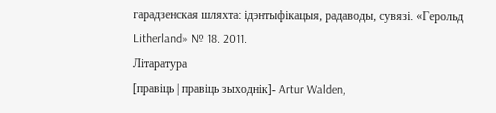гарадзенская шляхта: ідэнтыфікацыя, радаводы, сувязі. «Герольд Litherland» № 18. 2011.
Літаратура
[правіць | правіць зыходнік]- Artur Walden,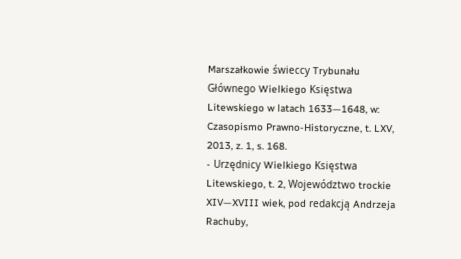Marszałkowie świeccy Trybunału Głównego Wielkiego Księstwa Litewskiego w latach 1633—1648, w: Czasopismo Prawno-Historyczne, t. LXV, 2013, z. 1, s. 168.
- Urzędnicy Wielkiego Księstwa Litewskiego, t. 2, Województwo trockie XIV—XVIII wiek, pod redakcją Andrzeja Rachuby,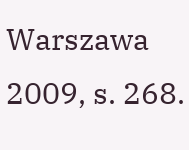Warszawa 2009, s. 268.